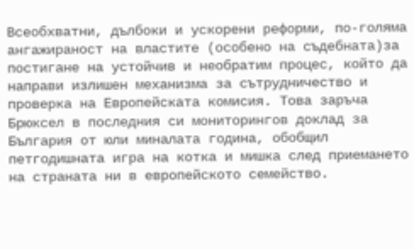Всеобхватни, дълбоки и ускорени реформи, по-голяма ангажираност на властите (особено на съдебната)за постигане на устойчив и необратим процес, който да направи излишен механизма за сътрудничество и проверка на Европейската комисия. Това заръча Брюксел в последния си мониторингов доклад за България от юли миналата година, обобщил петгодишната игра на котка и мишка след приемането на страната ни в европейското семейство.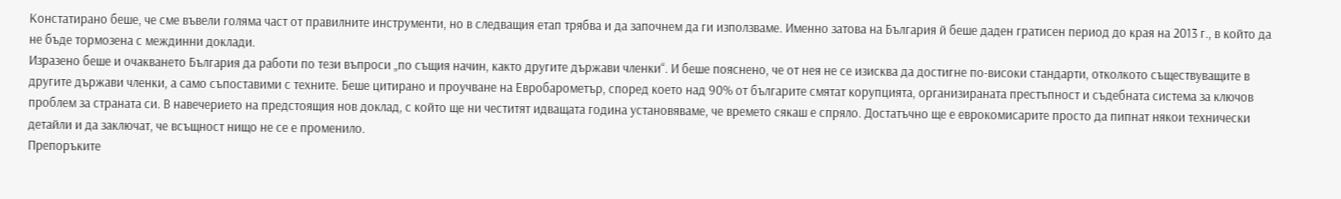Констатирано беше, че сме въвели голяма част от правилните инструменти, но в следващия етап трябва и да започнем да ги използваме. Именно затова на България й беше даден гратисен период до края на 2013 г., в който да не бъде тормозена с междинни доклади.
Изразено беше и очакването България да работи по тези въпроси „по същия начин, както другите държави членки“. И беше пояснено, че от нея не се изисква да достигне по-високи стандарти, отколкото съществуващите в другите държави членки, а само съпоставими с техните. Беше цитирано и проучване на Евробарометър, според което над 90% от българите смятат корупцията, организираната престъпност и съдебната система за ключов проблем за страната си. В навечерието на предстоящия нов доклад, с който ще ни честитят идващата година установяваме, че времето сякаш е спряло. Достатъчно ще е еврокомисарите просто да пипнат някои технически детайли и да заключат, че всъщност нищо не се е променило.
Препоръките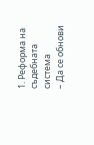1. Реформа на съдебната система
– Да се обнови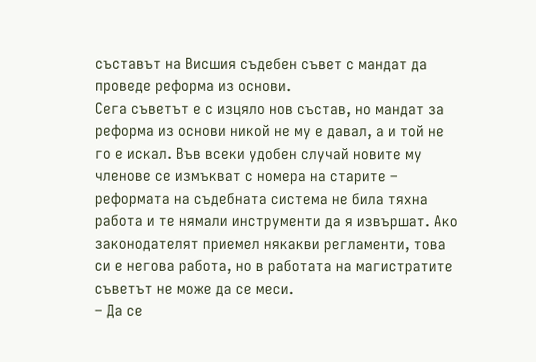съставът на Висшия съдебен съвет с мандат да проведе реформа из основи.
Сега съветът е с изцяло нов състав, но мандат за реформа из основи никой не му е давал, а и той не го е искал. Във всеки удобен случай новите му членове се измъкват с номера на старите – реформата на съдебната система не била тяхна работа и те нямали инструменти да я извършат. Ако законодателят приемел някакви регламенти, това си е негова работа, но в работата на магистратите съветът не може да се меси.
– Да се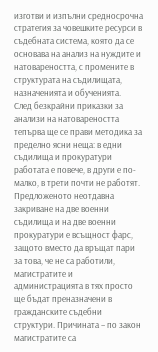изготви и изпълни средносрочна стратегия за човешките ресурси в съдебната система, която да се основава на анализ на нуждите и натовареността, с промените в структурата на съдилищата, назначенията и обученията.
След безкрайни приказки за анализи на натовареността тепърва ще се прави методика за пределно ясни неща: в едни съдилища и прокуратури работата е повече, в други е по-малко, в трети почти не работят. Предложеното неотдавна закриване на две военни съдилища и на две военни прокуратури е всъщност фарс, защото вместо да връщат пари за това, че не са работили, магистратите и администрацията в тях просто ще бъдат преназначени в гражданските съдебни структури. Причината – по закон магистратите са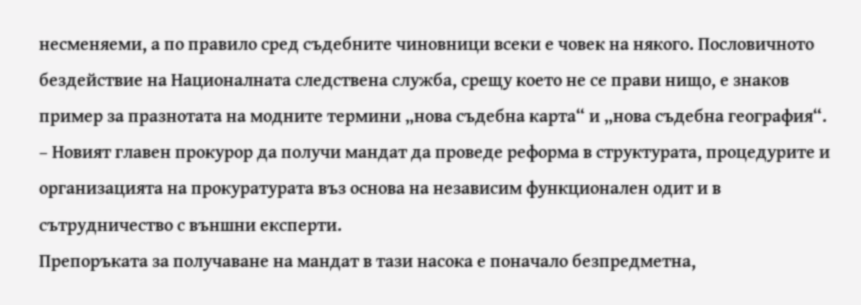несменяеми, а по правило сред съдебните чиновници всеки е човек на някого. Пословичното бездействие на Националната следствена служба, срещу което не се прави нищо, е знаков пример за празнотата на модните термини „нова съдебна карта“ и „нова съдебна география“.
– Новият главен прокурор да получи мандат да проведе реформа в структурата, процедурите и организацията на прокуратурата въз основа на независим функционален одит и в сътрудничество с външни експерти.
Препоръката за получаване на мандат в тази насока е поначало безпредметна,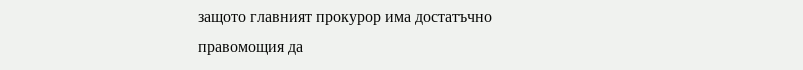защото главният прокурор има достатъчно правомощия да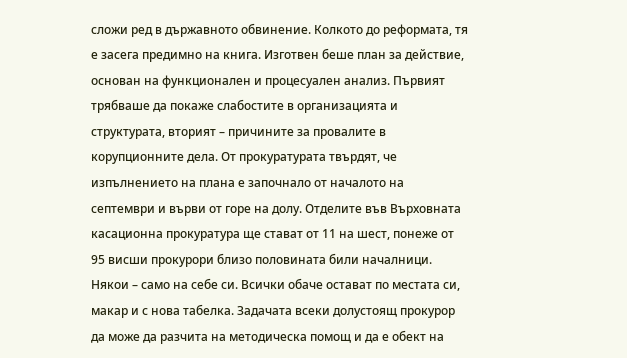сложи ред в държавното обвинение. Колкото до реформата, тя е засега предимно на книга. Изготвен беше план за действие, основан на функционален и процесуален анализ. Първият трябваше да покаже слабостите в организацията и структурата, вторият – причините за провалите в корупционните дела. От прокуратурата твърдят, че изпълнението на плана е започнало от началото на септември и върви от горе на долу. Отделите във Върховната касационна прокуратура ще стават от 11 на шест, понеже от 95 висши прокурори близо половината били началници. Някои – само на себе си. Всички обаче остават по местата си, макар и с нова табелка. Задачата всеки долустоящ прокурор да може да разчита на методическа помощ и да е обект на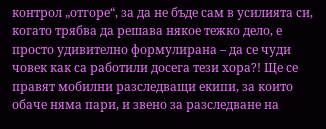контрол „отгоре“, за да не бъде сам в усилията си, когато трябва да решава някое тежко дело, е просто удивително формулирана – да се чуди човек как са работили досега тези хора?! Ще се правят мобилни разследващи екипи, за които обаче няма пари, и звено за разследване на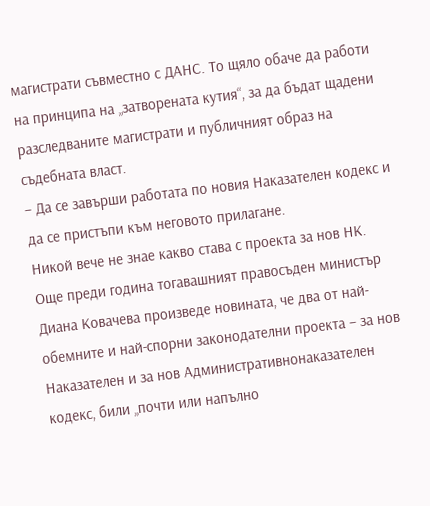магистрати съвместно с ДАНС. То щяло обаче да работи на принципа на „затворената кутия“, за да бъдат щадени разследваните магистрати и публичният образ на съдебната власт.
– Да се завърши работата по новия Наказателен кодекс и да се пристъпи към неговото прилагане.
Никой вече не знае какво става с проекта за нов НК. Още преди година тогавашният правосъден министър Диана Ковачева произведе новината, че два от най-обемните и най-спорни законодателни проекта – за нов Наказателен и за нов Административнонаказателен кодекс, били „почти или напълно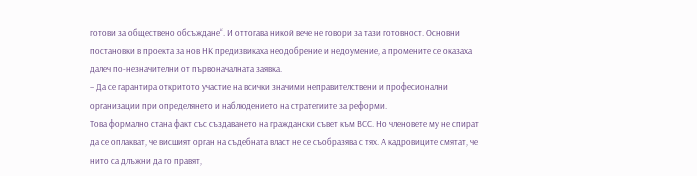готови за обществено обсъждане“. И оттогава никой вече не говори за тази готовност. Основни постановки в проекта за нов НК предизвикаха неодобрение и недоумение, а промените се оказаха далеч по-незначителни от първоначалната заявка.
– Да се гарантира откритото участие на всички значими неправителствени и професионални организации при определянето и наблюдението на стратегиите за реформи.
Това формално стана факт със създаването на граждански съвет към ВСС. Но членовете му не спират да се оплакват, че висшият орган на съдебната власт не се съобразява с тях. А кадровиците смятат, че нито са длъжни да го правят,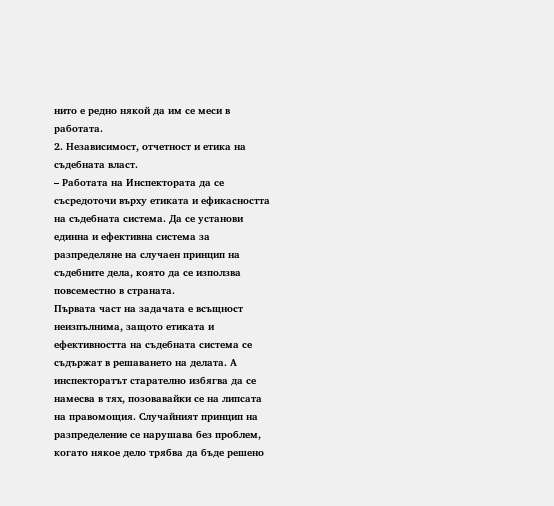нито е редно някой да им се меси в работата.
2. Независимост, отчетност и етика на съдебната власт.
– Работата на Инспектората да се съсредоточи върху етиката и ефикасността на съдебната система. Да се установи единна и ефективна система за разпределяне на случаен принцип на съдебните дела, която да се използва повсеместно в страната.
Първата част на задачата е всъщност неизпълнима, защото етиката и ефективността на съдебната система се съдържат в решаването на делата. А инспекторатът старателно избягва да се намесва в тях, позовавайки се на липсата на правомощия. Случайният принцип на разпределение се нарушава без проблем, когато някое дело трябва да бъде решено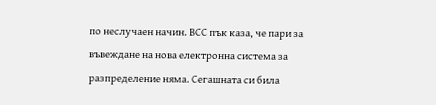по неслучаен начин. ВСС пък каза, че пари за въвеждане на нова електронна система за разпределение няма. Сегашната си била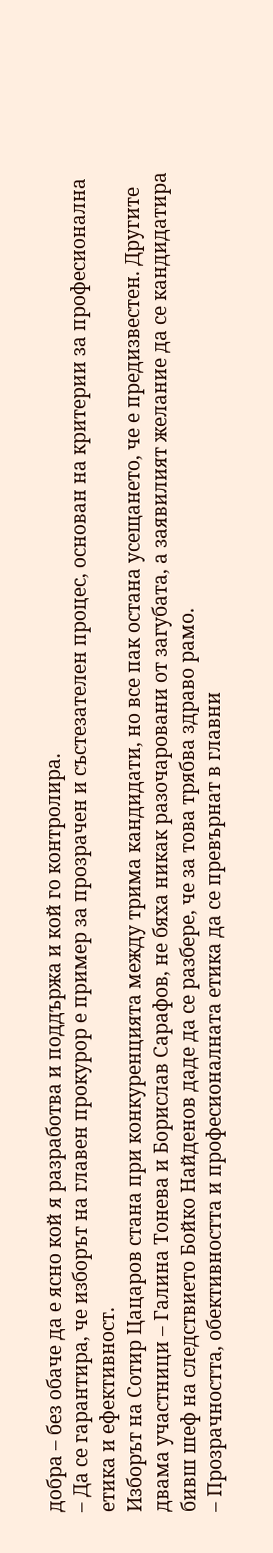добра – без обаче да е ясно кой я разработва и поддържа и кой го контролира.
– Да се гарантира, че изборът на главен прокурор е пример за прозрачен и състезателен процес, основан на критерии за професионална етика и ефективност.
Изборът на Сотир Цацаров стана при конкуренцията между трима кандидати, но все пак остана усещането, че е предизвестен. Другите двама участници – Галина Тонева и Борислав Сарафов, не бяха никак разочаровани от загубата, а заявилият желание да се кандидатира бивш шеф на следствието Бойко Найденов даде да се разбере, че за това трябва здраво рамо.
– Прозрачността, обективността и професионалната етика да се превърнат в главни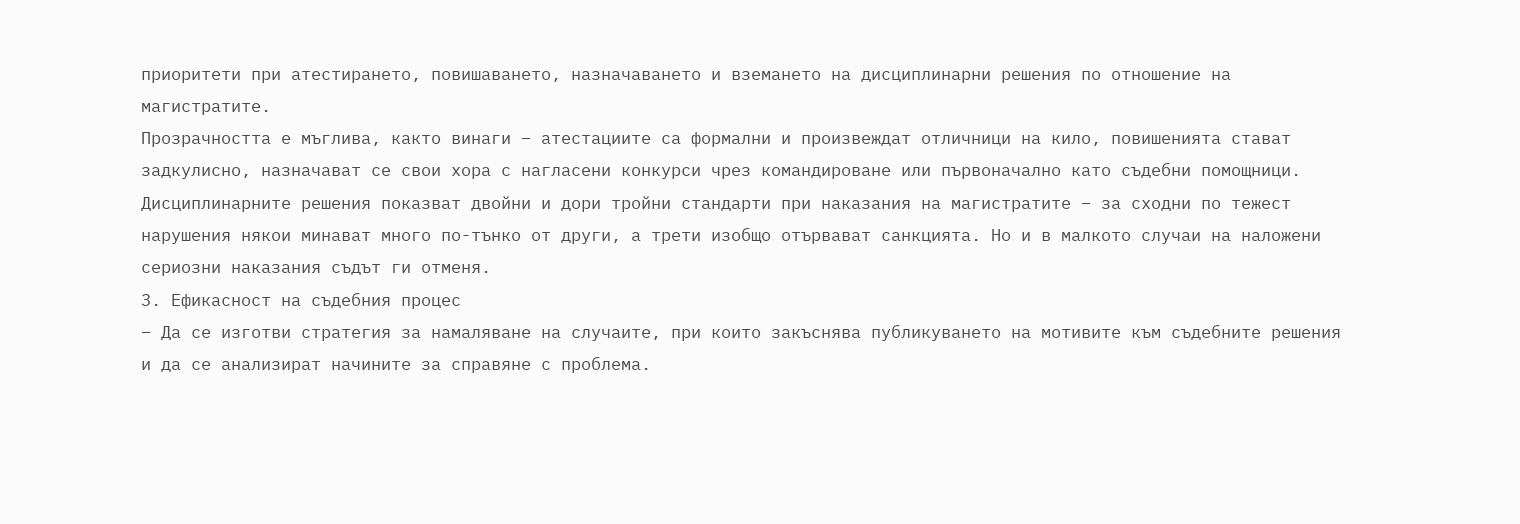приоритети при атестирането, повишаването, назначаването и вземането на дисциплинарни решения по отношение на магистратите.
Прозрачността е мъглива, както винаги – атестациите са формални и произвеждат отличници на кило, повишенията стават задкулисно, назначават се свои хора с нагласени конкурси чрез командироване или първоначално като съдебни помощници. Дисциплинарните решения показват двойни и дори тройни стандарти при наказания на магистратите – за сходни по тежест нарушения някои минават много по-тънко от други, а трети изобщо отървават санкцията. Но и в малкото случаи на наложени сериозни наказания съдът ги отменя.
3. Ефикасност на съдебния процес
– Да се изготви стратегия за намаляване на случаите, при които закъснява публикуването на мотивите към съдебните решения и да се анализират начините за справяне с проблема.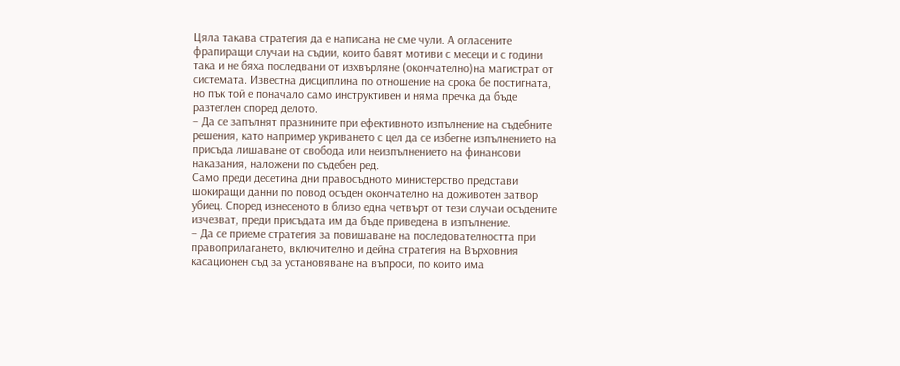Цяла такава стратегия да е написана не сме чули. А огласените фрапиращи случаи на съдии, които бавят мотиви с месеци и с години така и не бяха последвани от изхвърляне (окончателно)на магистрат от системата. Известна дисциплина по отношение на срока бе постигната, но пък той е поначало само инструктивен и няма пречка да бъде разтеглен според делото.
– Да се запълнят празнините при ефективното изпълнение на съдебните решения, като например укриването с цел да се избегне изпълнението на присъда лишаване от свобода или неизпълнението на финансови наказания, наложени по съдебен ред.
Само преди десетина дни правосъдното министерство представи шокиращи данни по повод осъден окончателно на доживотен затвор убиец. Според изнесеното в близо една четвърт от тези случаи осъдените изчезват, преди присъдата им да бъде приведена в изпълнение.
– Да се приеме стратегия за повишаване на последователността при правоприлагането, включително и дейна стратегия на Върховния касационен съд за установяване на въпроси, по които има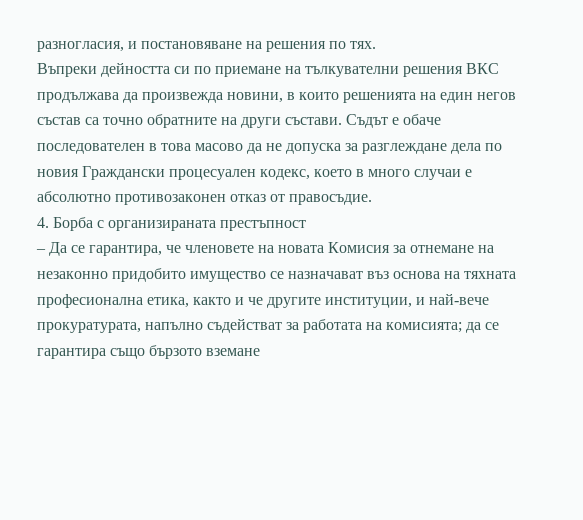разногласия, и постановяване на решения по тях.
Въпреки дейността си по приемане на тълкувателни решения ВКС продължава да произвежда новини, в които решенията на един негов състав са точно обратните на други състави. Съдът е обаче последователен в това масово да не допуска за разглеждане дела по новия Граждански процесуален кодекс, което в много случаи е абсолютно противозаконен отказ от правосъдие.
4. Борба с организираната престъпност
– Да се гарантира, че членовете на новата Комисия за отнемане на незаконно придобито имущество се назначават въз основа на тяхната професионална етика, както и че другите институции, и най-вече прокуратурата, напълно съдействат за работата на комисията; да се гарантира също бързото вземане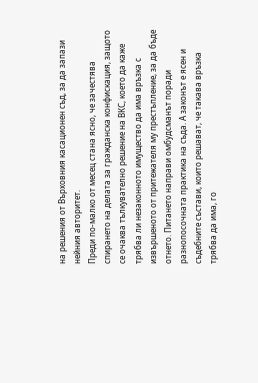на решения от Върховния касационен съд, за да запази нейния авторитет.
Преди по-малко от месец стана ясно, че зачестява спирането на делата за гражданска конфискация, защото се очаква тълкувателно решение на ВКС, което да каже трябва ли незаконното имущество да има връзка с извършеното от притежателя му престъпление, за да бъде отнето. Питането направи омбудсманът поради разнопосочната практика на съда. А законът е ясен и съдебните състави, които решават, че такава връзка трябва да има, го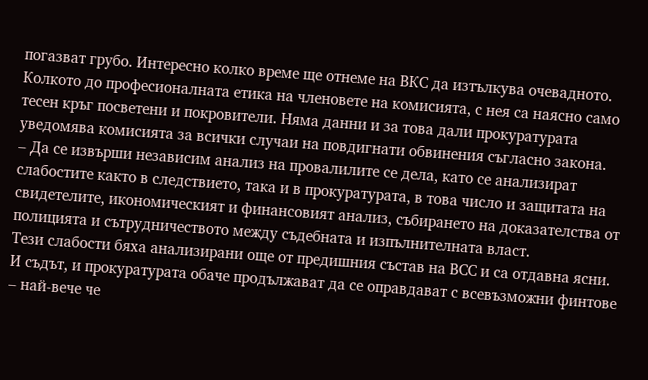погазват грубо. Интересно колко време ще отнеме на ВКС да изтълкува очевадното. Колкото до професионалната етика на членовете на комисията, с нея са наясно само тесен кръг посветени и покровители. Няма данни и за това дали прокуратурата уведомява комисията за всички случаи на повдигнати обвинения съгласно закона.
– Да се извърши независим анализ на провалилите се дела, като се анализират слабостите както в следствието, така и в прокуратурата, в това число и защитата на свидетелите, икономическият и финансовият анализ, събирането на доказателства от полицията и сътрудничеството между съдебната и изпълнителната власт.
Тези слабости бяха анализирани още от предишния състав на ВСС и са отдавна ясни. И съдът, и прокуратурата обаче продължават да се оправдават с всевъзможни финтове – най-вече че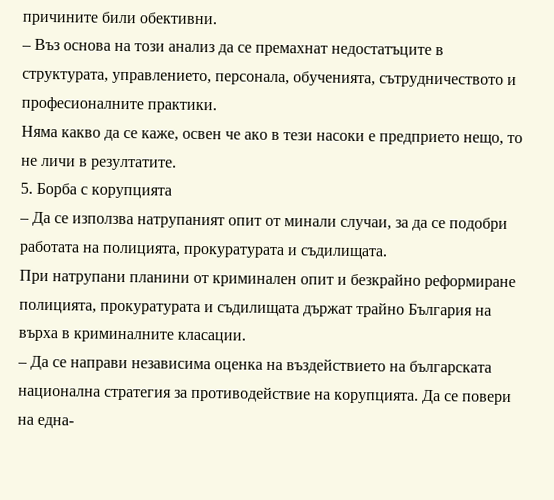причините били обективни.
– Въз основа на този анализ да се премахнат недостатъците в структурата, управлението, персонала, обученията, сътрудничеството и професионалните практики.
Няма какво да се каже, освен че ако в тези насоки е предприето нещо, то не личи в резултатите.
5. Борба с корупцията
– Да се използва натрупаният опит от минали случаи, за да се подобри работата на полицията, прокуратурата и съдилищата.
При натрупани планини от криминален опит и безкрайно реформиране полицията, прокуратурата и съдилищата държат трайно България на върха в криминалните класации.
– Да се направи независима оценка на въздействието на българската национална стратегия за противодействие на корупцията. Да се повери на една-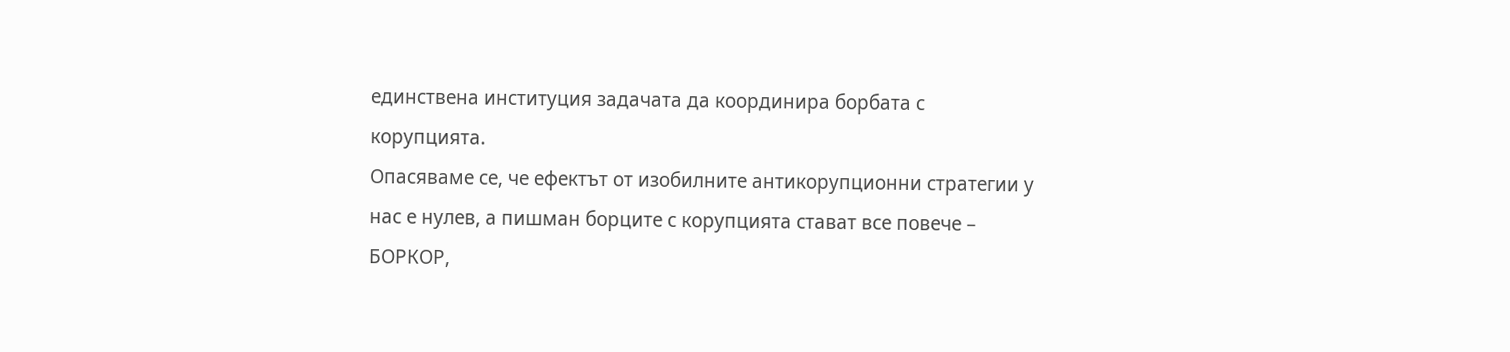единствена институция задачата да координира борбата с корупцията.
Опасяваме се, че ефектът от изобилните антикорупционни стратегии у нас е нулев, а пишман борците с корупцията стават все повече – БОРКОР,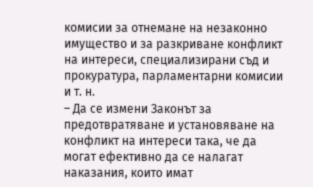комисии за отнемане на незаконно имущество и за разкриване конфликт на интереси, специализирани съд и прокуратура, парламентарни комисии и т. н.
– Да се измени Законът за предотвратяване и установяване на конфликт на интереси така, че да могат ефективно да се налагат наказания, които имат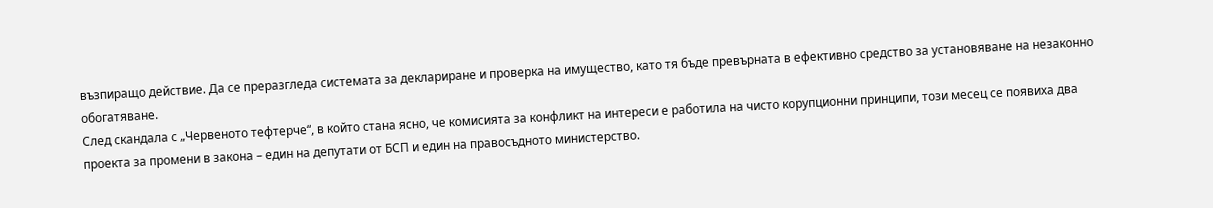възпиращо действие. Да се преразгледа системата за деклариране и проверка на имущество, като тя бъде превърната в ефективно средство за установяване на незаконно обогатяване.
След скандала с „Червеното тефтерче“, в който стана ясно, че комисията за конфликт на интереси е работила на чисто корупционни принципи, този месец се появиха два проекта за промени в закона – един на депутати от БСП и един на правосъдното министерство.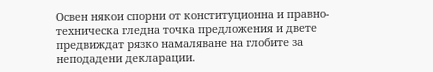Освен някои спорни от конституционна и правно-техническа гледна точка предложения и двете предвиждат рязко намаляване на глобите за неподадени декларации.